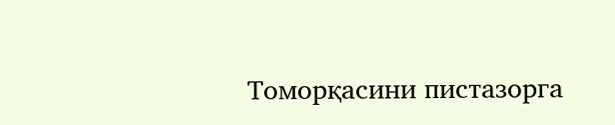Томорқасини пистазорга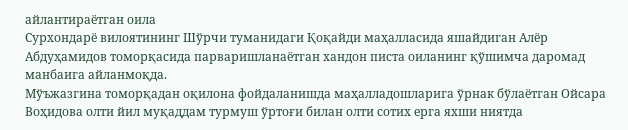айлантираётган оила
Сурхондарё вилоятининг Шўрчи туманидаги Қоқайди маҳалласида яшайдиган Алёр Абдуҳамидов томорқасида парваришланаётган хандон писта оиланинг қўшимча даромад манбаига айланмоқда.
Мўъжазгина томорқадан оқилона фойдаланишда маҳалладошларига ўрнак бўлаётган Ойсара Воҳидова олти йил муқаддам турмуш ўртоғи билан олти сотих ерга яхши ниятда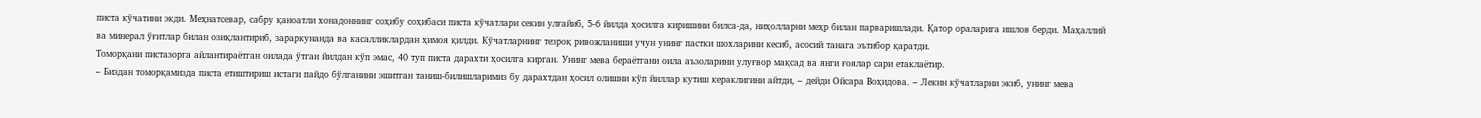писта кўчатини экди. Меҳнатсевар, сабру қаноатли хонадоннинг соҳибу соҳибаси писта кўчатлари секин улғайиб, 5-6 йилда ҳосилга киришини билса-да, ниҳолларни меҳр билан парваришлади. Қатор ораларига ишлов берди. Маҳаллий ва минерал ўғитлар билан озиқлантириб, зараркунанда ва касалликлардан ҳимоя қилди. Кўчатларнинг тезроқ ривожланиши учун унинг пастки шохларини кесиб, асосий танага эътибор қаратди.
Томорқани пистазорга айлантираётган оилада ўтган йилдан кўп эмас, 40 туп писта дарахти ҳосилга кирган. Унинг мева бераётгани оила аъзоларини улуғвор мақсад ва янги ғоялар сари етаклаётир.
– Биздан томорқамизда писта етиштириш истаги пайдо бўлганини эшитган таниш-билишларимиз бу дарахтдан ҳосил олишни кўп йиллар кутиш кераклигини айтди, – дейди Ойсара Воҳидова. – Лекин кўчатларни экиб, унинг мева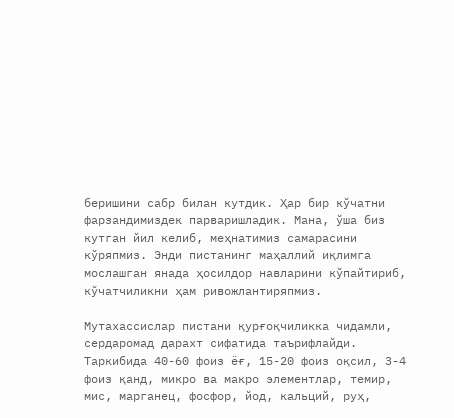беришини сабр билан кутдик. Ҳар бир кўчатни фарзандимиздек парваришладик. Мана, ўша биз кутган йил келиб, меҳнатимиз самарасини кўряпмиз. Энди пистанинг маҳаллий иқлимга мослашган янада ҳосилдор навларини кўпайтириб, кўчатчиликни ҳам ривожлантиряпмиз.

Мутахассислар пистани қурғоқчиликка чидамли, сердаромад дарахт сифатида таърифлайди. Таркибида 40-60 фоиз ёғ, 15-20 фоиз оқсил, 3-4 фоиз қанд, микро ва макро элементлар, темир, мис, марганец, фосфор, йод, кальций, руҳ,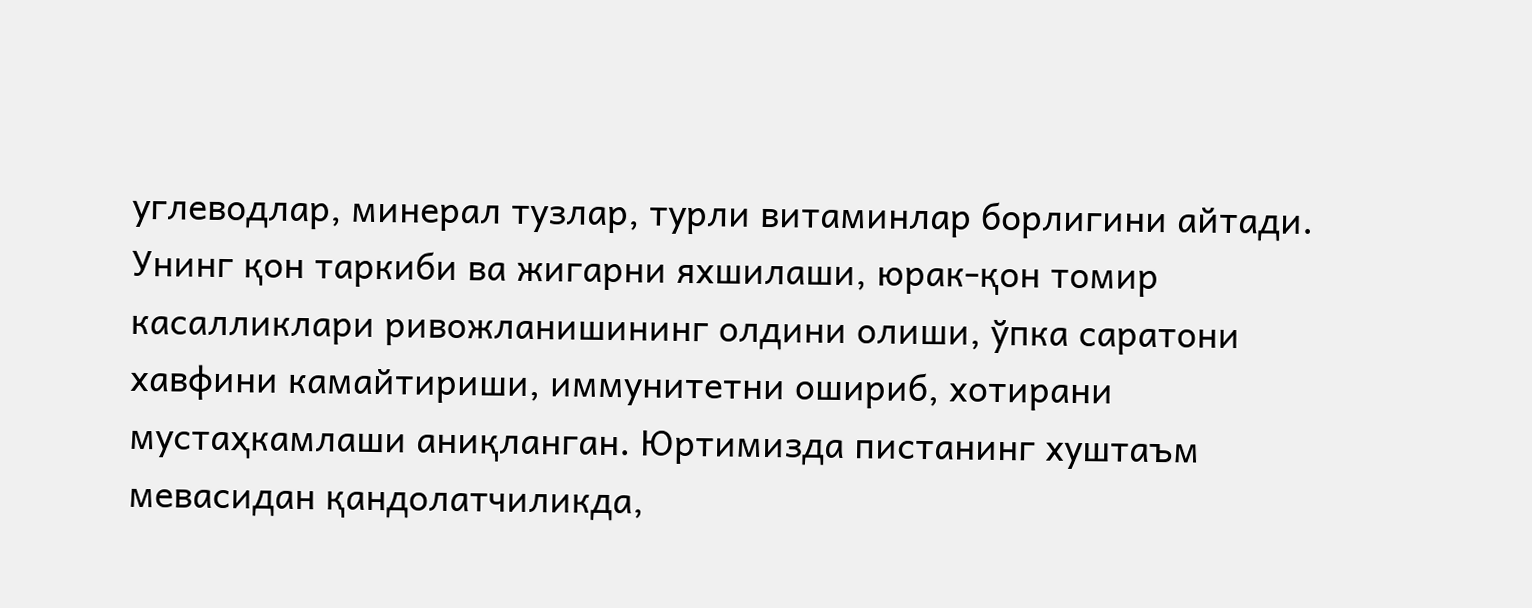углеводлар, минерал тузлар, турли витаминлар борлигини айтади. Унинг қон таркиби ва жигарни яхшилаши, юрак-қон томир касалликлари ривожланишининг олдини олиши, ўпка саратони хавфини камайтириши, иммунитетни ошириб, хотирани мустаҳкамлаши аниқланган. Юртимизда пистанинг хуштаъм мевасидан қандолатчиликда,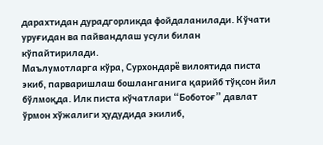дарахтидан дурадгорликда фойдаланилади. Кўчати уруғидан ва пайвандлаш усули билан кўпайтирилади.
Маълумотларга кўра, Сурхондарё вилоятида писта экиб, парваришлаш бошланганига қарийб тўқсон йил бўлмоқда. Илк писта кўчатлари “Боботоғ” давлат ўрмон хўжалиги ҳудудида экилиб,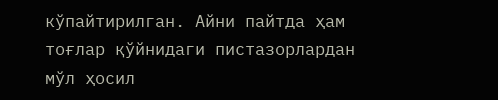кўпайтирилган. Айни пайтда ҳам тоғлар қўйнидаги пистазорлардан мўл ҳосил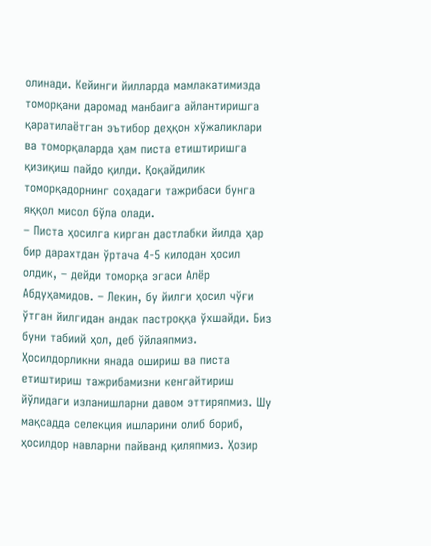олинади. Кейинги йилларда мамлакатимизда томорқани даромад манбаига айлантиришга қаратилаётган эътибор деҳқон хўжаликлари ва томорқаларда ҳам писта етиштиришга қизиқиш пайдо қилди. Қоқайдилик томорқадорнинг соҳадаги тажрибаси бунга яққол мисол бўла олади.
– Писта ҳосилга кирган дастлабки йилда ҳар бир дарахтдан ўртача 4-5 килодан ҳосил олдик, – дейди томорқа эгаси Алёр Абдуҳамидов. – Лекин, бу йилги ҳосил чўғи ўтган йилгидан андак пастроққа ўхшайди. Биз буни табиий ҳол, деб ўйлаяпмиз. Ҳосилдорликни янада ошириш ва писта етиштириш тажрибамизни кенгайтириш йўлидаги изланишларни давом эттиряпмиз. Шу мақсадда селекция ишларини олиб бориб, ҳосилдор навларни пайванд қиляпмиз. Ҳозир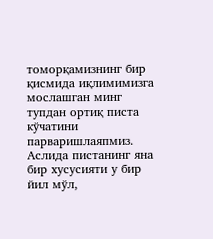томорқамизнинг бир қисмида иқлимимизга мослашган минг тупдан ортиқ писта кўчатини парваришлаяпмиз.
Аслида пистанинг яна бир хусусияти у бир йил мўл,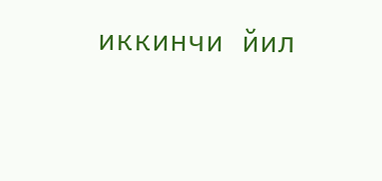иккинчи йил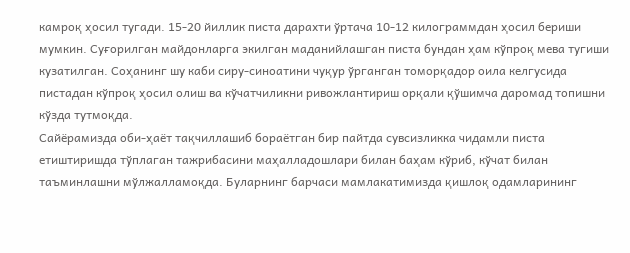камроқ ҳосил тугади. 15-20 йиллик писта дарахти ўртача 10-12 килограммдан ҳосил бериши мумкин. Суғорилган майдонларга экилган маданийлашган писта бундан ҳам кўпроқ мева тугиши кузатилган. Соҳанинг шу каби сиру-синоатини чуқур ўрганган томорқадор оила келгусида пистадан кўпроқ ҳосил олиш ва кўчатчиликни ривожлантириш орқали қўшимча даромад топишни кўзда тутмоқда.
Сайёрамизда оби-ҳаёт тақчиллашиб бораётган бир пайтда сувсизликка чидамли писта етиштиришда тўплаган тажрибасини маҳалладошлари билан баҳам кўриб, кўчат билан таъминлашни мўлжалламоқда. Буларнинг барчаси мамлакатимизда қишлоқ одамларининг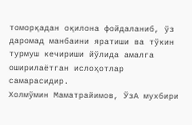томорқадан оқилона фойдаланиб, ўз даромад манбаини яратиши ва тўкин турмуш кечириши йўлида амалга оширилаётган ислоҳотлар самарасидир.
Холмўмин Маматрайимов, ЎзА мухбири